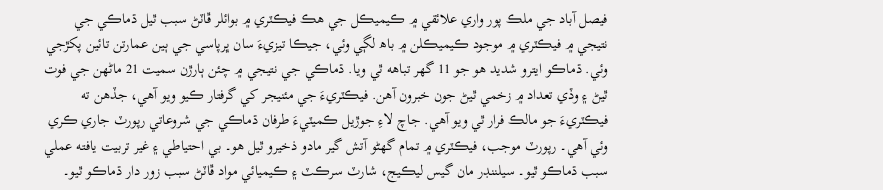فيصل آباد جي ملڪ پور واري علائقي ۾ ڪيميڪل جي هڪ فيڪٽري ۾ بوائلر ڦاٽڻ سبب ٿيل ڌماڪي جي نتيجي ۾ فيڪٽري ۾ موجود ڪيميڪلن ۾ باھ لڳي وئي، جيڪا تيزيءَ سان ڀرپاسي جي ٻين عمارتن تائين پکڙجي وئي. ڌماڪو ايترو شديد هو جو 11 گهر تباهه ٿي ويا. ڌماڪي جي نتيجي ۾ چئن ٻارڙن سميت 21 ماڻھن جي فوت ٿيڻ ۽ وڏي تعداد ۾ زخمي ٿيڻ جون خبرون آهن. فيڪٽريءَ جي مئنيجر کي گرفتار ڪيو ويو آهي، جڏهن ته فيڪٽريءَ جو مالڪ فرار ٿي ويو آهي. جاچ لاءِ جوڙيل ڪميٽيءَ طرفان ڌماڪي جي شروعاتي رپورٽ جاري ڪري وئي آهي۔ رپورٽ موجب، فيڪٽري ۾ تمام گهڻو آتش گير مادو ذخيرو ٿيل هو۔ بي احتياطي ۽ غير تربيت يافته عملي سبب ڌماڪو ٿيو۔ سيلننڊر مان گيس ليڪيج، شارٽ سرڪٽ ۽ ڪيميائي مواد ڦاٽڻ سبب زور دار ڌماڪو ٿيو۔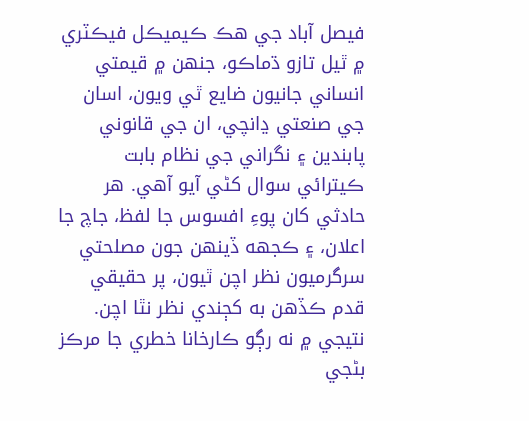فيصل آباد جي هڪ ڪيميڪل فيڪٽري ۾ ٿيل تازو ڌماڪو، جنهن ۾ قيمتي انساني جانيون ضايع ٿي ويون، اسان جي صنعتي ڍانچي، ان جي قانوني پابندين ۽ نگراني جي نظام بابت ڪيترائي سوال کڻي آيو آهي. هر حادثي کان پوءِ افسوس جا لفظ، جاچ جا اعلان، ۽ ڪجهه ڏينهن جون مصلحتي سرگرميون نظر اچن ٿيون، پر حقيقي قدم ڪڏهن به کڄندي نظر نٿا اچن. نتيجي ۾ نه رڳو ڪارخانا خطري جا مرڪز بڻجي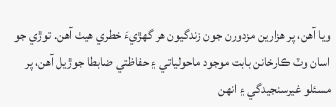ويا آهن، پر هزارين مزدورن جون زندگيون هر گهڙيءَ خطري هيٺ آهن. توڙي جو اسان وٽ ڪارخانن بابت موجود ماحولياتي ۽ حفاظتي ضابطا جوڙيل آھن، پر مسئلو غيرسنجيدگي ۽ انھن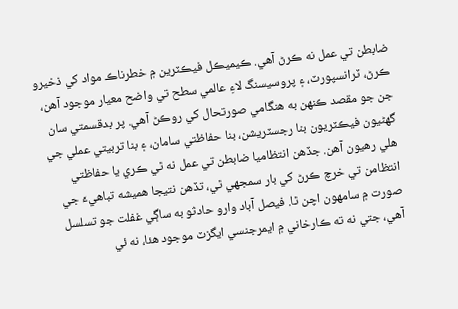ضابطن تي عمل نه ڪرڻ آهي. ڪيميڪل فيڪٽرين ۾ خطرناڪ مواد کي ذخيرو ڪرڻ، ٽرانسپورٽ، ۽ پروسيسنگ لاءِ عالمي سطح تي واضح معيار موجود آهن، جن جو مقصد ڪنهن به هنگامي صورتحال کي روڪڻ آهي. پر بدقسمتي سان گهڻيون فيڪٽريون بنا رجسٽريشن، بنا حفاظتي سامان، ۽ بنا تربيتي عملي جي هلي رهيون آهن. جڏهن انتظاميا ضابطن تي عمل نه ٿي ڪري يا حفاظتي انتظامن تي خرچ ڪرڻ کي بار سمجهي ٿي، تڏهن نتيجا هميشه تباهيءَ جي صورت ۾ سامهون اچن ٿا. فيصل آباد وارو حادثو به ساڳي غفلت جو تسلسل آهي، جتي نه ته ڪارخاني ۾ ايمرجنسي ايگزٽ موجود هئا، نه ئي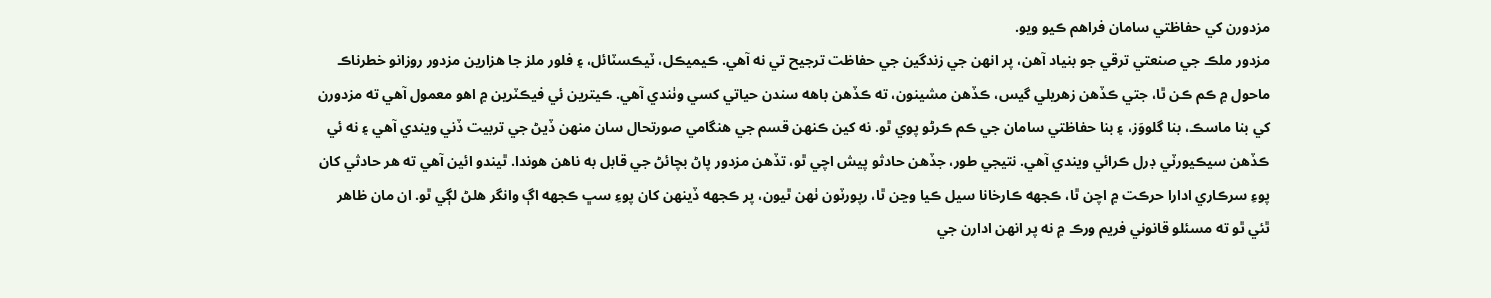مزدورن کي حفاظتي سامان فراهم ڪيو ويو.
مزدور ملڪ جي صنعتي ترقي جو بنياد آهن، پر انهن جي زندگين جي حفاظت ترجيح تي نه آهي. ڪيميڪل، ٽيڪسٽائل، ۽ فلور ملز جا هزارين مزدور روزانو خطرناڪ ماحول ۾ ڪم ڪن ٿا، جتي ڪڏهن زهريلي گيس، ڪڏهن مشينون، ته ڪڏهن باهه سندن حياتي کسي وٺندي آهي. ڪيترين ئي فيڪٽرين ۾ اهو معمول آهي ته مزدورن کي بنا ماسڪ، بنا گلووَز، ۽ بنا حفاظتي سامان جي ڪم ڪرڻو پوي ٿو. نه کين ڪنهن قسم جي هنگامي صورتحال سان منهن ڏيڻ جي تربيت ڏني ويندي آهي ۽ نه ئي ڪڏهن سيڪيورٽي ڊرل ڪرائي ويندي آهي. نتيجي طور، جڏهن حادثو پيش اچي ٿو، تڏهن مزدور پاڻ بچائڻ جي قابل به ناهن هوندا. ٿيندو ائين آهي ته هر حادثي کان پوءِ سرڪاري ادارا حرڪت ۾ اچن ٿا، ڪجهه ڪارخانا سيل ڪيا وڃن ٿا، رپورٽون ٺهن ٿيون، پر ڪجهه ڏينهن کان پوءِ سڀ ڪجهه اڳ وانگر ھلڻ لڳي ٿو. ان مان ظاهر ٿئي ٿو ته مسئلو قانوني فريم ورڪ ۾ نه پر انهن ادارن جي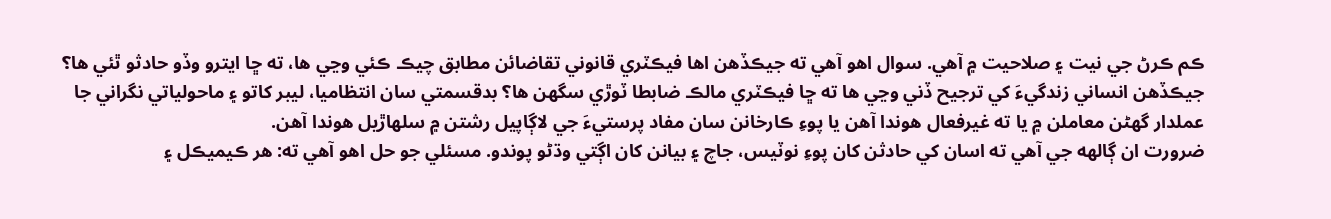ڪم ڪرڻ جي نيت ۽ صلاحيت ۾ آهي. سوال اهو آهي ته جيڪڏهن اها فيڪٽري قانوني تقاضائن مطابق چيڪ ڪئي وڃي ها، ته ڇا ايترو وڏو حادثو ٿئي ھا؟ جيڪڏهن انساني زندگيءَ کي ترجيح ڏني وڃي ها ته ڇا فيڪٽري مالڪ ضابطا ٽوڙي سگهن ها؟ بدقسمتي سان انتظاميا، ليبر کاتو ۽ ماحولياتي نگراني جا عملدار گهڻن معاملن ۾ يا ته غيرفعال هوندا آهن يا پوءِ ڪارخانن سان مفاد پرستيءَ جي لاڳاپيل رشتن ۾ سلهاڙيل هوندا آهن.
ضرورت ان ڳالهه جي آهي ته اسان کي حادثن کان پوءِ نوٽيس، جاچ ۽ بيانن کان اڳتي وڌڻو پوندو. مسئلي جو حل اھو آهي ته: هر ڪيميڪل ۽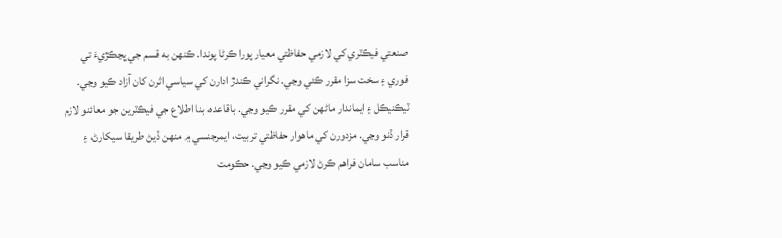صنعتي فيڪٽري کي لازمي حفاظتي معيار پورا ڪرڻا پوندا. ڪنهن به قسم جي ڀڃڪڙيءَ تي فوري ۽ سخت سزا مقرر ڪئي وڃي. نگراني ڪندڙ ادارن کي سياسي اثرن کان آزاد ڪيو وڃي. ٽيڪنيڪل ۽ ايماندار ماڻهن کي مقرر ڪيو وڃي. باقاعده، بنا اطلاع جي فيڪٽرين جو معائنو لازم قرار ڏنو وڃي. مزدورن کي ماهوار حفاظتي تربيت، ايمرجنسي ۾ منھن ڏيڻ طريقا سيکارڻ، ۽ مناسب سامان فراهم ڪرڻ لازمي ڪيو وڃي. حڪومت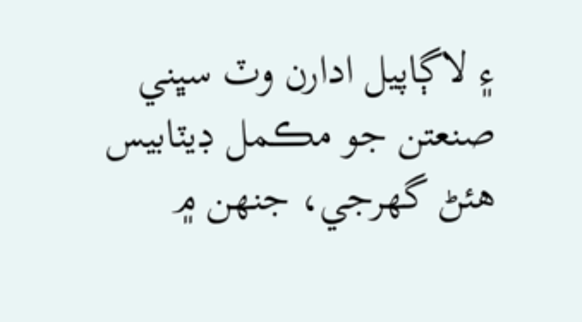۽ لاڳاپيل ادارن وٽ سڀني صنعتن جو مڪمل ڊيٽابيس هئڻ گهرجي، جنهن ۾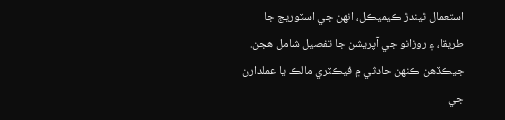استعمال ٿيندڙ ڪيميڪل، انهن جي اسٽوريج جا طريقا، ۽ روزانو جي آپريشن جا تفصيل شامل هجن. جيڪڏهن ڪنهن حادثي ۾ فيڪٽري مالڪ يا عملدارن جي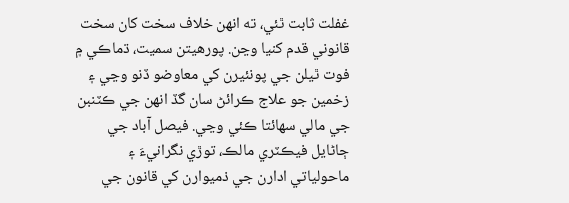غفلت ثابت ٿئي، ته انهن خلاف سخت کان سخت قانوني قدم کنيا وڃن. پورھيتن سميت، ڌماڪي ۾ فوت ٿيلن جي پونئيرن کي معاوضو ڏنو وڃي ۽ زخمين جو علاج ڪرائڻ سان گڏ انھن جي ڪٽنبن جي مالي سهائتا ڪئي وڃي. فيصل آباد جي ڄاڻايل فيڪٽري مالڪ، توڙي نگرانيءَ ۽ ماحولياتي ادارن جي ذميوارن کي قانون جي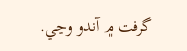گرفت ۾ آندو وڃي.